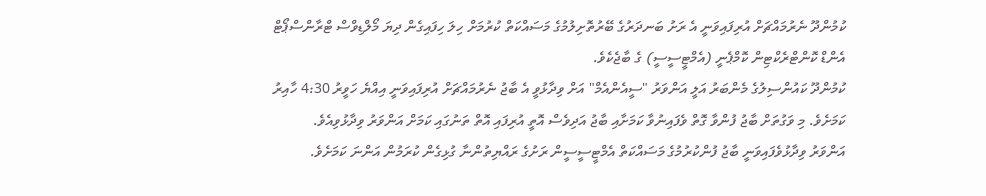ކުމުންދޫ ނެރުމައްޗަށް އުރިފައިވަނީ އެ ރަށު ބަނދަރުގެ ބޭރުތޮށިލުމުގެ މަސައްކަތް ކުރުމަށް ހިލަ ހިފައިގެން ދިޔަ މޯލްޑިވްސް ޓްރާންސްޕޯޓް އެންޑް ކޮންޓްރެކްޓިން ކޮމްޕެނީ (އެމްޓީސީސީ) ގެ ބާޖެކެވެ.
ކުމުންދޫ ކައުންސިލުގެ މެންބަރު އަލީ އަންވަރު "ސީއެންއެމް" އަށް ވިދާޅުވީ އެ ބާޖު ނެރުމައްޗަށް އުރިފައިވަނީ އިއްޔެ ހަވީރު 4:30 ހާއިރު ކަމަށެވެ. މި ވަގުތަށް ބާޖު ފުންވާ ގޮތް ވެފައިނުވާ ކަމަށާއި ބާޖު އަދިވެސް އޮތީ އުރިފައި އޮތް ތަނުގައި ކަމަށް އަންވަރު ވިދާޅުވިއެވެ.
އަންވަރު ވިދާޅުވެފައިވަނީ ބާޖު ފުންކުރުމުގެ މަސައްކަތް އެމްޓީސީސީން ރަށުގެ ރައްޔިތުންނާ ގުޅިގެން ކުރަމުން އަންނަ ކަމަށެވެ.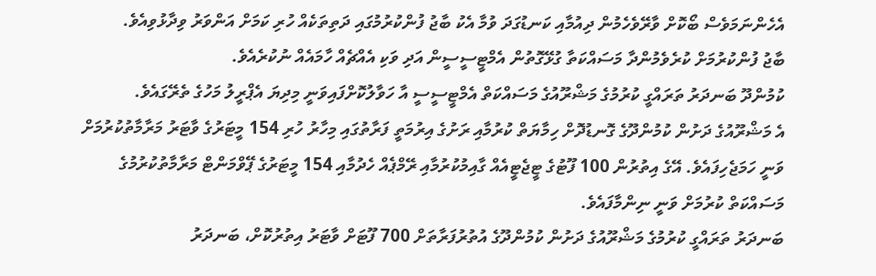އެހެންނަމަވެސް ބޯކޮށް ވާރޭވެހެމުން ދިއުމާއި ކަނޑުގަދަ ވުމާ އެކު ބާޖު ފުންކުރުމުގައި ދަތިތަކެއް ހުރި ކަމަށް އަންވަރު ވިދާޅުވިއެވެ.
ބާޖު ފުންކުރުމަށް ކުރެވެމުންދާ މަސައްކަތާ ގުޅޭގޮތުން އެމްޓީސީސީން އަދި ވަކި އެއްޗެއް ހާމައެއް ނުކުރެއެވެ.
ކުމުންދޫ ބަނދަރު ތަރައްގީ ކުރުމުގެ މަޝްރޫއުގެ މަސައްކަތް އެމްޓީސީސީ އާ ހަވާލުކޮށްފައިވަނީ މިދިޔަ އެޕްރީލު މަހުގެ ތެރޭގައެވެ.
އެ މަޝްރޫއުގެ ދަށުން ކުމުންދޫގެ ގޮނޑުދޮށް ހިމާޔަތް ކުރުމާއި ރަށުގެ އިރުމަތީ ފަރާތުގައި މިހާރު ހުރި 154 މީޓަރުގެ ވާޓަރު މަރާމާތުކުރުމަށް ވަނީ ހަމަޖެހިފައެވެ. އޭގެ އިތުރުން 100 ފޫޓުގެ ޓީޖެޓީއެއް ގާއިމުކުރުމާއި ރޭމްޕެއް ހެދުމާއި 154 މީޓަރުގެ ޕޭވްމަންޓް މަރާމާތުކުރުމުގެ މަސައްކަތް ކުރުމަށް ވަނީ ނިންމާފައެވެ.
ބަނދަރު ތަރައްގީ ކުރުމުގެ މަޝްރޫއުގެ ދަށުން ކުމުންދޫގެ އުތުރުފަރާތަށް 700 ފޫޓަށް ވާޓަރު އިތުރުކޮށް، ބަނދަރު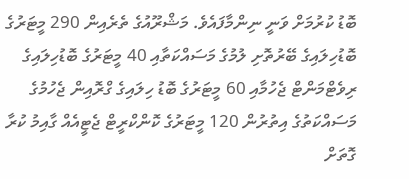ބޮޑު ކުރުމަށް ވަނީ ނިންމާފައެވެ. މަޝްރޫއުގެ ތެރެއިން 290 މީޓަރުގެ ބޮޑުހިލައިގެ ބޭރުތޮށި ލުމުގެ މަސައްކަތާއި 40 މީޓަރުގެ ބޮޑުހިލައިގެ ރިވެޓްމަންޓް ޖެހުމާއި 60 މީޓަރުގެ ބޮޑު ހިލައިގެ ގްރޮއިން ޖެހުމުގެ މަސައްކަތުގެ އިތުރުން 120 މީޓަރުގެ ކޮންކްރީޓް ޖެޓީއެއް ގާއިމު ކުރާ ގޮތަށް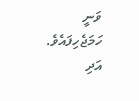ވަނީ ހަމަޖެހިފައެވެ. އަދި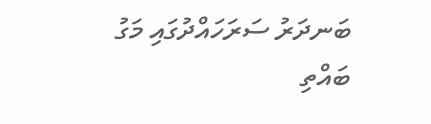ބަނދަރު ސަރަހައްދުގައި މަގު ބައްތި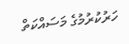ހަރުކުރުމުގެ މަސައްކަތް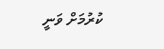ކުރުމަށް ވަނީ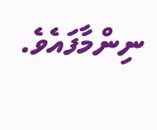ނިންމާފައެވެ.